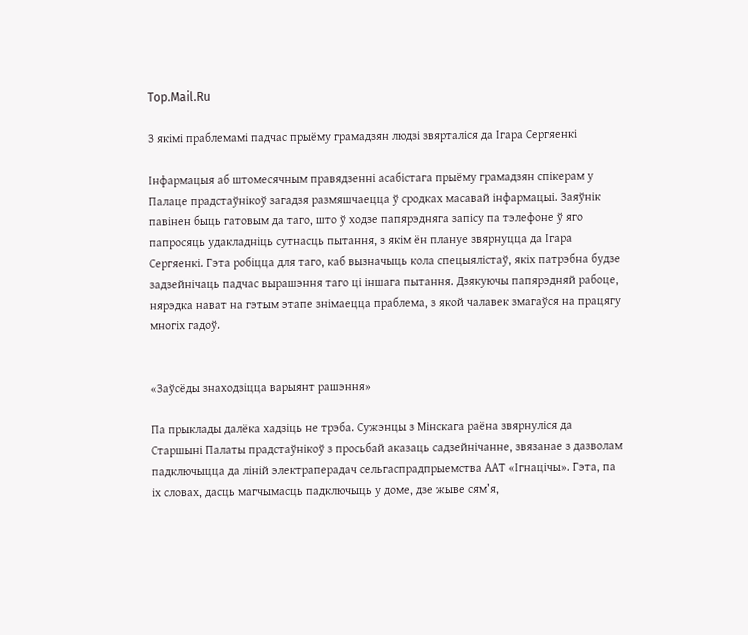Top.Mail.Ru

З якімі праблемамі падчас прыёму грамадзян людзі звярталіся да Ігара Сергяенкі

Інфармацыя аб штомесячным правядзенні асабістага прыёму грамадзян спікерам у Палаце прадстаўнікоў загадзя размяшчаецца ў сродках масавай інфармацыі. Заяўнік павінен быць гатовым да таго, што ў ходзе папярэдняга запісу па тэлефоне ў яго папросяць удакладніць сутнасць пытання, з якім ён плануе звярнуцца да Ігара Сергяенкі. Гэта робіцца для таго, каб вызначыць кола спецыялістаў, якіх патрэбна будзе задзейнічаць падчас вырашэння таго ці іншага пытання. Дзякуючы папярэдняй рабоце, нярэдка нават на гэтым этапе знімаецца праблема, з якой чалавек змагаўся на працягу многіх гадоў.


«Заўсёды знаходзіцца варыянт рашэння»

Па прыклады далёка хадзіць не трэба. Сужэнцы з Мінскага раёна звярнуліся да Старшыні Палаты прадстаўнікоў з просьбай аказаць садзейнічанне, звязанае з дазволам падключыцца да ліній электраперадач сельгаспрадпрыемства ААТ «Ігнацічы». Гэта, па іх словах, дасць магчымасць падключыць у доме, дзе жыве сям’я,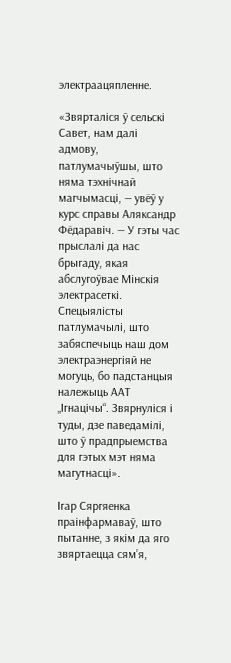электраацяпленне.

«Звярталіся ў сельскі Савет, нам далі адмову, патлумачыўшы, што няма тэхнічнай магчымасці, — увёў у курс справы Аляксандр Фёдаравіч. — У гэты час прыслалі да нас брыгаду, якая абслугоўвае Мінскія электрасеткі. Спецыялісты патлумачылі, што забяспечыць наш дом электраэнергіяй не могуць, бо падстанцыя належыць ААТ „Ігнацічы“. Звярнуліся і туды, дзе паведамілі, што ў прадпрыемства для гэтых мэт няма магутнасці».

Ігар Сяргяенка праінфармаваў, што пытанне, з якім да яго звяртаецца сям’я,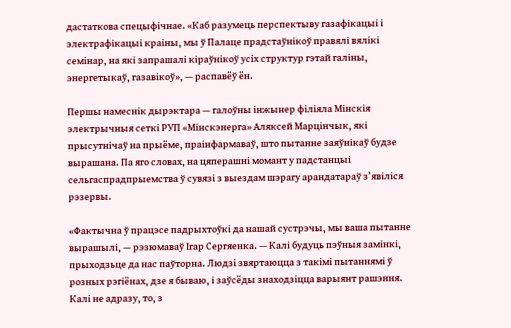дастаткова спецыфічнае. «Каб разумець перспектыву газафікацыі і электрафікацыі краіны, мы ў Палаце прадстаўнікоў правялі вялікі семінар, на які запрашалі кіраўнікоў усіх структур гэтай галіны, энергетыкаў, газавікоў», — распавёў ён.

Першы намеснік дырэктара — галоўны інжынер філіяла Мінскія электрычныя сеткі РУП «Мінскэнерга» Аляксей Марцінчык, які прысутнічаў на прыёме, праінфармаваў, што пытанне заяўнікаў будзе вырашана. Па яго словах, на цяперашні момант у падстанцыі сельгаспрадпрыемства ў сувязі з выездам шэрагу арандатараў з’явіліся рэзервы.

«Фактычна ў працэсе падрыхтоўкі да нашай сустрэчы, мы ваша пытанне вырашылі, — рэзюмаваў Ігар Сергяенка. — Калі будуць пэўныя замінкі, прыходзьце да нас паўторна. Людзі звяртаюцца з такімі пытаннямі ў розных рэгіёнах, дзе я бываю, і заўсёды знаходзіцца варыянт рашэння. Калі не адразу, то, з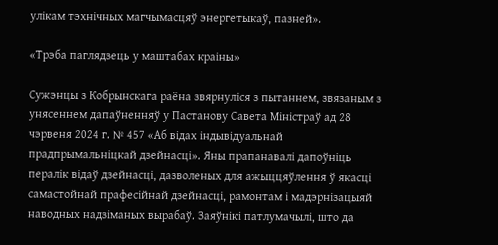улікам тэхнічных магчымасцяў энергетыкаў, пазней».

«Трэба паглядзець у маштабах краіны»

Сужэнцы з Кобрынскага раёна звярнуліся з пытаннем, звязаным з унясеннем дапаўненняў у Пастанову Савета Міністраў ад 28 чэрвеня 2024 г. № 457 «Аб відах індывідуальнай прадпрымальніцкай дзейнасці». Яны прапанавалі дапоўніць пералік відаў дзейнасці, дазволеных для ажыццяўлення ў якасці самастойнай прафесійнай дзейнасці, рамонтам і мадэрнізацыяй наводных надзіманых вырабаў. Заяўнікі патлумачылі, што да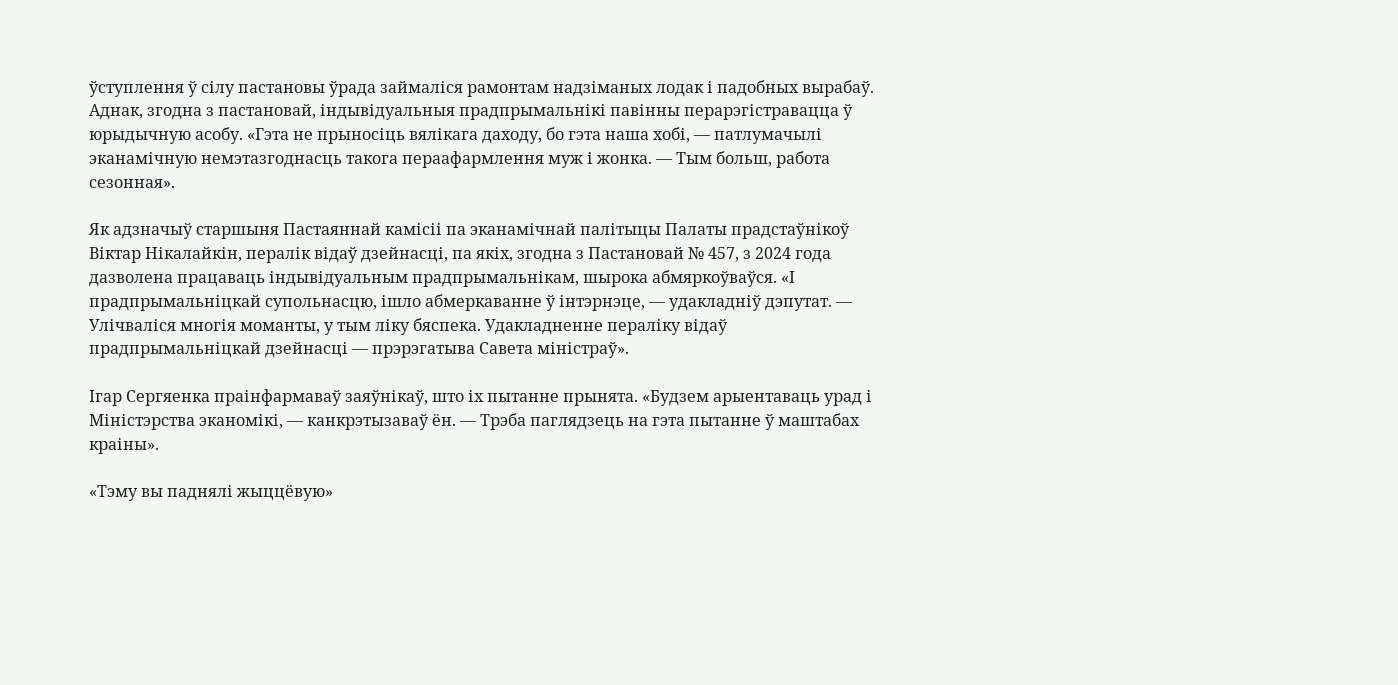ўступлення ў сілу пастановы ўрада займаліся рамонтам надзіманых лодак і падобных вырабаў. Аднак, згодна з пастановай, індывідуальныя прадпрымальнікі павінны перарэгістравацца ў юрыдычную асобу. «Гэта не прыносіць вялікага даходу, бо гэта наша хобі, — патлумачылі эканамічную немэтазгоднасць такога пераафармлення муж і жонка. — Тым больш, работа сезонная».

Як адзначыў старшыня Пастаяннай камісіі па эканамічнай палітыцы Палаты прадстаўнікоў Віктар Нікалайкін, пералік відаў дзейнасці, па якіх, згодна з Пастановай № 457, з 2024 года дазволена працаваць індывідуальным прадпрымальнікам, шырока абмяркоўваўся. «І прадпрымальніцкай супольнасцю, ішло абмеркаванне ў інтэрнэце, — удакладніў дэпутат. — Улічваліся многія моманты, у тым ліку бяспека. Удакладненне пераліку відаў прадпрымальніцкай дзейнасці — прэрэгатыва Савета міністраў».

Ігар Сергяенка праінфармаваў заяўнікаў, што іх пытанне прынята. «Будзем арыентаваць урад і Міністэрства эканомікі, — канкрэтызаваў ён. — Трэба паглядзець на гэта пытанне ў маштабах краіны».

«Тэму вы паднялі жыццёвую»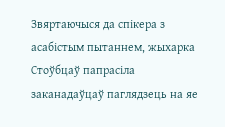Звяртаючыся да спікера з асабістым пытаннем, жыхарка Стоўбцаў папрасіла заканадаўцаў паглядзець на яе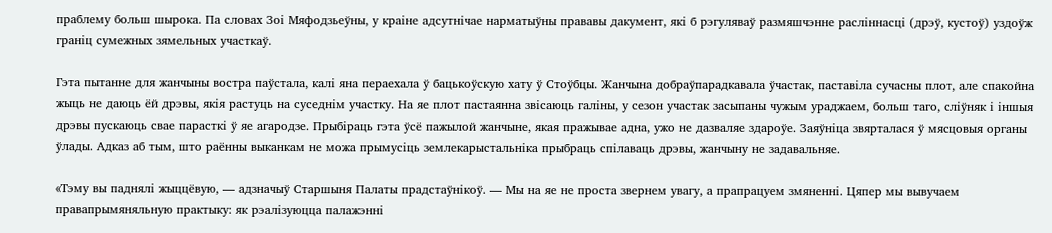праблему больш шырока. Па словах Зоі Мяфодзьеўны, у краіне адсутнічае нарматыўны прававы дакумент, які б рэгуляваў размяшчэнне расліннасці (дрэў, кустоў) уздоўж граніц сумежных зямельных участкаў.

Гэта пытанне для жанчыны востра паўстала, калі яна пераехала ў бацькоўскую хату ў Стоўбцы. Жанчына добраўпарадкавала ўчастак, паставіла сучасны плот, але спакойна жыць не даюць ёй дрэвы, якія растуць на суседнім участку. На яе плот пастаянна звісаюць галіны, у сезон участак засыпаны чужым ураджаем, больш таго, сліўняк і іншыя дрэвы пускаюць свае парасткі ў яе агародзе. Прыбіраць гэта ўсё пажылой жанчыне, якая пражывае адна, ужо не дазваляе здароўе. Заяўніца звярталася ў мясцовыя органы ўлады. Адказ аб тым, што раённы выканкам не можа прымусіць землекарыстальніка прыбраць спілаваць дрэвы, жанчыну не задавальняе.

«Тэму вы паднялі жыццёвую, — адзначыў Старшыня Палаты прадстаўнікоў. — Мы на яе не проста звернем увагу, а прапрацуем змяненні. Цяпер мы вывучаем правапрымяняльную практыку: як рэалізуюцца палажэнні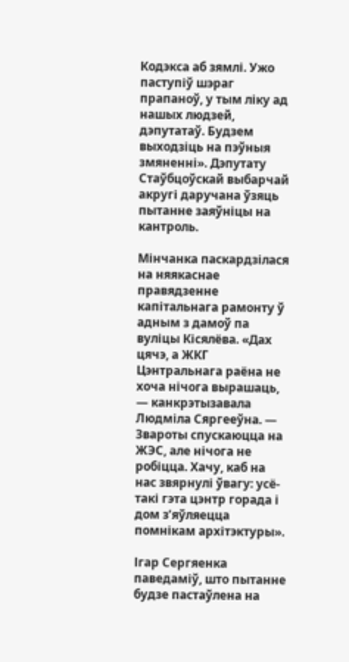Кодэкса аб зямлі. Ужо паступіў шэраг прапаноў, у тым ліку ад нашых людзей, дэпутатаў. Будзем выходзіць на пэўныя змяненні». Дэпутату Стаўбцоўскай выбарчай акругі даручана ўзяць пытанне заяўніцы на кантроль.

Мінчанка паскардзілася на няякаснае правядзенне капітальнага рамонту ў адным з дамоў па вуліцы Кісялёва. «Дах цячэ, а ЖКГ Цэнтральнага раёна не хоча нічога вырашаць, — канкрэтызавала Людміла Сяргееўна. — Звароты спускаюцца на ЖЭС, але нічога не робіцца. Хачу, каб на нас звярнулі ўвагу: усё-такі гэта цэнтр горада і дом з’яўляецца помнікам архітэктуры».

Ігар Сергяенка паведаміў, што пытанне будзе пастаўлена на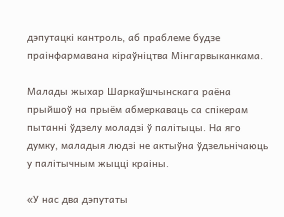дэпутацкі кантроль, аб праблеме будзе праінфармавана кіраўніцтва Мінгарвыканкама.

Малады жыхар Шаркаўшчынскага раёна прыйшоў на прыём абмеркаваць са спікерам пытанні ўдзелу моладзі ў палітыцы. На яго думку, маладыя людзі не актыўна ўдзельнічаюць у палітычным жыцці краіны.

«У нас два дэпутаты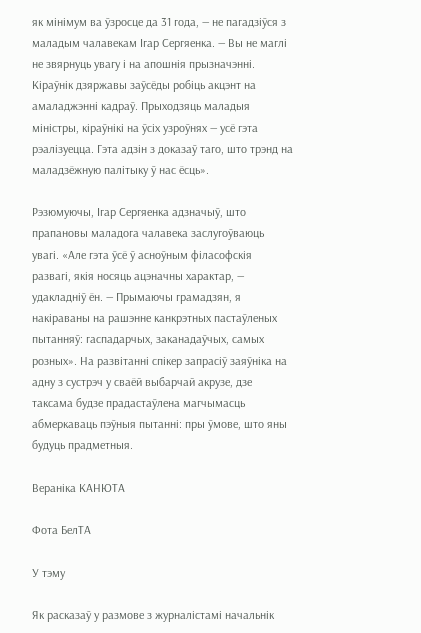як мінімум ва ўзросце да 31 года, — не пагадзіўся з маладым чалавекам Ігар Сергяенка. — Вы не маглі не звярнуць увагу і на апошнія прызначэнні. Кіраўнік дзяржавы заўсёды робіць акцэнт на амаладжэнні кадраў. Прыходзяць маладыя міністры, кіраўнікі на ўсіх узроўнях — усё гэта рэалізуецца. Гэта адзін з доказаў таго, што трэнд на маладзёжную палітыку ў нас ёсць».

Рэзюмуючы, Ігар Сергяенка адзначыў, што прапановы маладога чалавека заслугоўваюць увагі. «Але гэта ўсё ў асноўным філасофскія развагі, якія носяць ацэначны характар, — удакладніў ён. — Прымаючы грамадзян, я накіраваны на рашэнне канкрэтных пастаўленых пытанняў: гаспадарчых, заканадаўчых, самых розных». На развітанні спікер запрасіў заяўніка на адну з сустрэч у сваёй выбарчай акрузе, дзе таксама будзе прадастаўлена магчымасць абмеркаваць пэўныя пытанні: пры ўмове, што яны будуць прадметныя.

Вераніка КАНЮТА

Фота БелТА

У тэму

Як расказаў у размове з журналістамі начальнік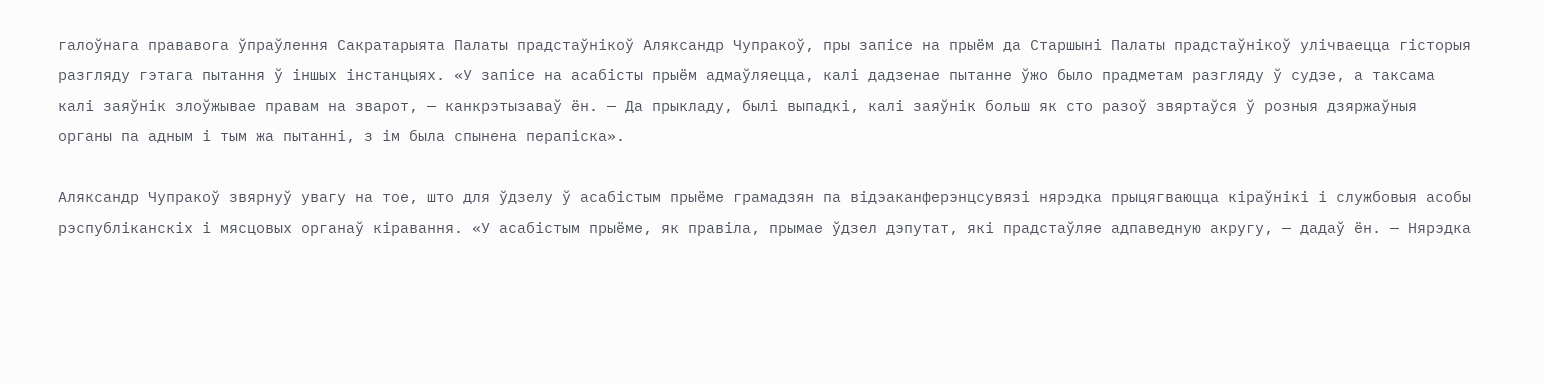галоўнага прававога ўпраўлення Сакратарыята Палаты прадстаўнікоў Аляксандр Чупракоў, пры запісе на прыём да Старшыні Палаты прадстаўнікоў улічваецца гісторыя разгляду гэтага пытання ў іншых інстанцыях. «У запісе на асабісты прыём адмаўляецца, калі дадзенае пытанне ўжо было прадметам разгляду ў судзе, а таксама калі заяўнік злоўжывае правам на зварот, — канкрэтызаваў ён. — Да прыкладу, былі выпадкі, калі заяўнік больш як сто разоў звяртаўся ў розныя дзяржаўныя органы па адным і тым жа пытанні, з ім была спынена перапіска».

Аляксандр Чупракоў звярнуў увагу на тое, што для ўдзелу ў асабістым прыёме грамадзян па відэаканферэнцсувязі нярэдка прыцягваюцца кіраўнікі і службовыя асобы рэспубліканскіх і мясцовых органаў кіравання. «У асабістым прыёме, як правіла, прымае ўдзел дэпутат, які прадстаўляе адпаведную акругу, — дадаў ён. — Нярэдка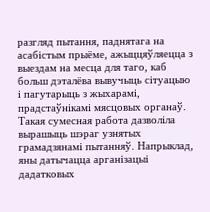разгляд пытання, паднятага на асабістым прыёме, ажыццяўляецца з выездам на месца для таго, каб больш дэталёва вывучыць сітуацыю і пагутарыць з жыхарамі, прадстаўнікамі мясцовых органаў. Такая сумесная работа дазволіла вырашыць шэраг узнятых грамадзянамі пытанняў. Напрыклад, яны датычацца арганізацыі дадатковых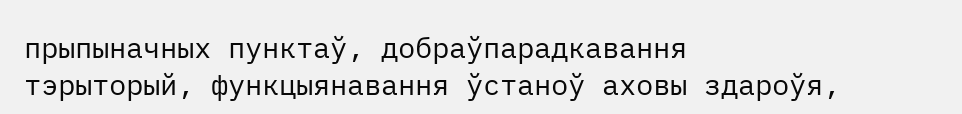прыпыначных пунктаў, добраўпарадкавання тэрыторый, функцыянавання ўстаноў аховы здароўя,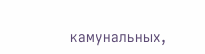камунальных,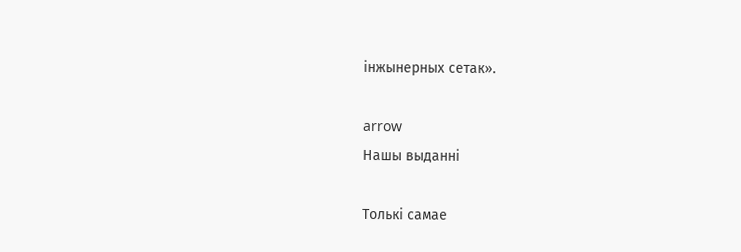інжынерных сетак».

arrow
Нашы выданні

Толькі самае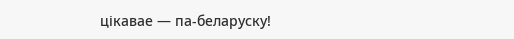цікавае — па-беларуску!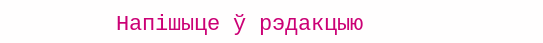Напішыце ў рэдакцыю